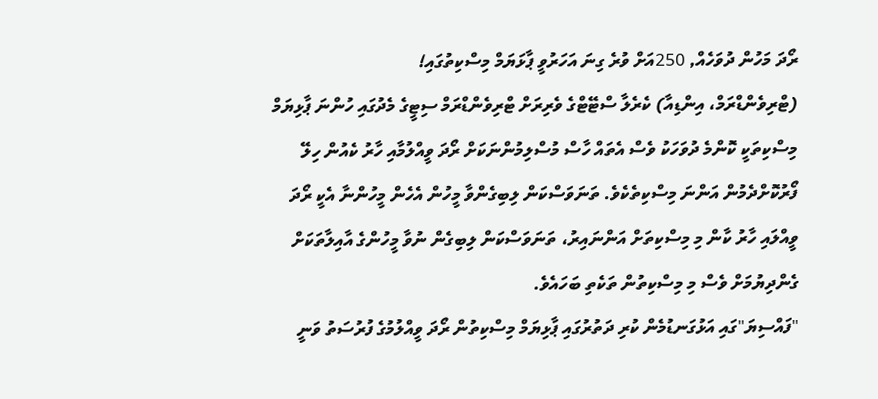ރޯދަ މަހުން ދުވަހެއް, 250އަށް ވުރެ ގިނަ އަހަރުވީ ޕާޅަޔަމް މިސްކިތުގައި!
(ޓްރިވެންޑްރަމް، އިންޑިއާ) ކެރެލާ ސްޓޭޓްގެ ވެރިރަށް ޓްރިވެންޑްރަމް ސިޓީގެ މެދުގައި ހުންނަ ޕާޅިޔަމް މިސްކިތަކީ ކޮންމެ ދުވަހަކު ވެސް އެތައް ހާސް މުސްލިމުންނަކަށް ރޯދަ ވީއްލުމާއި ހާރު ކެއުން ހިލޭ ފޯރުކޮށްދެމުން އަންނަ މިސްކިތެކެވެ. ތަނަވަސްކަން ލިބިގެންވާ މީހުން އެހެން މީހުންނާ އެކީ ރޯދަ ވީއްލައި ހާރު ކާން މި މިސްކިތަށް އަންނައިރު، ތަނަވަސްކަން ލިބިގެން ނުވާ މީހުންގެ އާއިލާތަކަށް ގެންދިޔުމަށް ވެސް މި މިސްކިތުން ތަކެތި ބަހައެވެ.
"ފައްސިޔަ"ގައި އަޅުގަނޑުމެން ކުރި ދަތުރުގައި ޕާޅިޔަމް މިސްކިތުން ރޯދަ ވީއްލުމުގެ ފުރުސަތު ވަނީ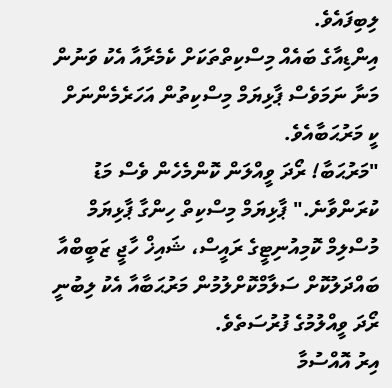ލިބިފައެވެ.
އިންޑިއާގެ ބައެއް މިސްކިތްތަކަށް ކެމެރާއާ އެކު ވަނުން މަނާ ނަމަވެސް ޕާޅިޔަމް މިސްކިތުން އަހަރެމެންނަށް ކީ މަރުޙަބާއެވެ.
"މަރުޙަބާ! ރޯދަ ވީއްލަން ކޮންމެހެން ވެސް މަޑު ކުރަންވާނެ." ޕާޅިޔަމް މިސްކިތް ހިންގާ ޕާޅިޔަމް މުސްލިމް ކޮމިއުނިޓީގެ ރައީސް، ޝައިޚް ހާޖީ ޒަބީބްއާ ބައްދަލުކޮށް ސަލާމްކޮށްލުމުން މަރުޙަބާއާ އެކު ލިބުނީ ރޯދަ ވީއްލުމުގެ ފުރުސަތެވެ.
އިރު އޮއްސުމާ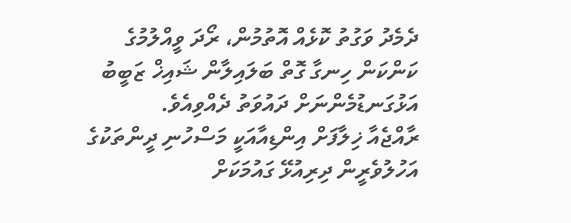ދެމެދު ވަގުތު ކޮޅެއް އޮތުމުން، ރޯދަ ވީއްލުމުގެ ކަންކަން ހިނގާ ގޮތް ބަލައިލާން ޝައިޚް ޒަބީބު އަޅުގަނޑުމެންނަށް ދައުވަތު ދެއްވިއެވެ.
ރާއްޖެއާ ޚިލާފަށް އިންޑިއާއަކީ މަސްހުނި ދީންތަކުގެ އަހުލުވެރީން ދިރިއުޅޭ ގައުމަކަށް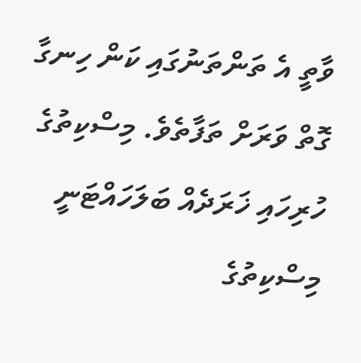ވާތީ އެ ތަންތަނުގައި ކަން ހިނގާ ގޮތް ވަރަށް ތަފާތެވެ. މިސްކިތުގެ ހުރިހައި ޚަރަދެއް ބަލަހައްޓަނީ މިސްކިތުގެ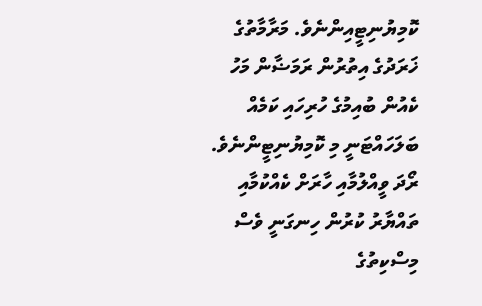ކޮމިޔުނިޓީއިންނެވެ. މަރާމާތުގެ ޚަރަދުގެ އިތުރުން ރަމަޟާން މަހު ކެއުން ބުއިމުގެ ހުރިހައި ކަމެއް ބަލަހައްޓަނީ މި ކޮމިޔުނިޓީންނެވެ. ރޯދަ ވީއްލުމާއި ހާރަށް ކެއްކުމާއި ތައްޔާރު ކުރުން ހިނގަނީ ވެސް މިސްކިތުގެ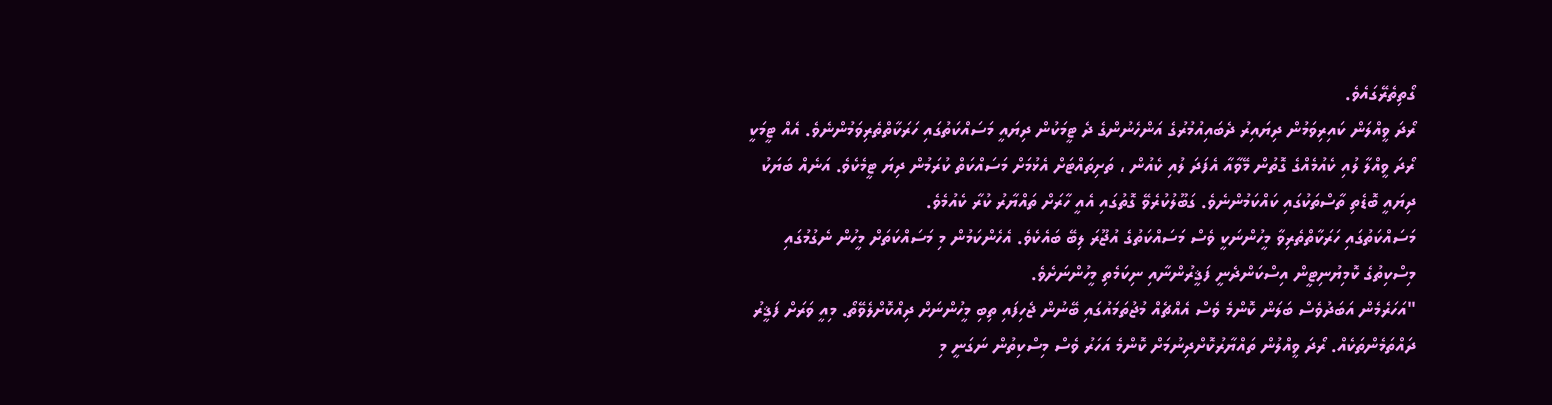ގޯތިތެރޭގައެވެ.
ރޯދަ ވީއްލަން ކައިރިވަމުން ދިޔައިރު ދެބައިއުމުރުގެ އަންހެނުންގެ ދެ ޓީމަކުން ދިޔައީ މަސައްކަތުގައި ހަރަކާތްތެރިވަމުންނެވެ. އެއް ޓީމަކީ ރޯދަ ވީއްލާ ލުއި ކެއުމެއްގެ ގޮތުން މޭވާއާ އެފަދަ ލުއި ކެއުން ، ތަށިތައްޓަށް އެޅުމަށް މަސައްކަތް ކުރަމުން ދިޔަ ޓީމެކެވެ. އަނެއް ބަޔަކު ދިޔައީ ބޮޑެތި ތާސްތަކުގައި ކައްކަމުންނެވެ. ގަބޫލުކުރެވޭ ގޮތުގައި އެއީ ހާރަށް ތައްޔާރު ކުރާ ކެއުމެވެ.
މަސައްކަތުގައި ހަރަކާތްތެރިވާ މީހުންނަކީ ވެސް މަސައްކަތުގެ އުޖޫރަ ލިބޭ ބައެކެވެ. އެހެންކަމުން މި މަސައްކަތަށް މީހުން ނެގުމުގައި މިސްކިތުގެ ކޮމިޔުނިޓީން އިސްކަންދެނީ ފަޤީރުންނާއި ނިކަމެތި މީހުންނަށެވެ.
"އަހަރެމެން އަބަދުވެސް ބަލަން ކޮންމެ ވެސް އެއްޗެއް މުޖުތަމައުގައި ބޭނުން ޖެހިފައި ތިބި މީހުންނަށް ދިއްކޮށްލެވޭތޯ. މިއީ ވަރަށް ފަޤީރު ދައްތަމެންތަކެއް. ރޯދަ ވީއްލުން ތައްޔާރުކޮށްދިނުމަށް ކޮންމެ އަހަރު ވެސް މިސްކިތުން ނަގަނީ މި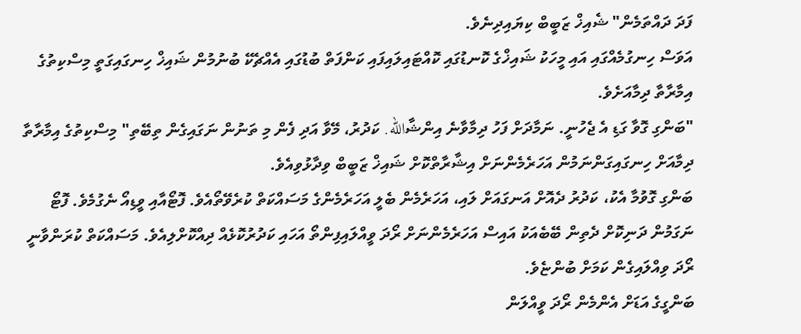ފަދަ ދައްތަމެން" ޝެއިޚް ޒަބީބް ކިޔައިދިނެވެ.
އަވަސް ހިނގުމެއްގައި އައި މީހަކު ޝައިޚްގެ ކޮނޑުގައި ކޮއްޓައިލައިފައި ކަންފަތް ބުޑުގައި އެއްޗެކޭ ބުނުމުން ޝައިޚް ހިނގައިގަތީ މިސްކިތުގެ އިމާރާތާ ދިމާއަށެވެ.
"ބަންގި ގޮވާ ގަޑި އެ ޖެހުނީ. ނަމާދަށް ފަހު ދިމާވާނެ އިންޝާالله. ކަދުރު، މޭވާ އަދި ފެން މި ތަނުން ނަގައިގެން ތިބޭތި" މިސްކިތުގެ އިމާރާތާ ދިމާއަށް ހިނގައިގަންނަމުން އަހަރެމެންނަށް އިޝާރާތްކޮށް ޝައިޚް ޒަބީބް ވިދާޅުވިއެވެ.
ބަންގި ގޮވުމާ އެކު، ކަދުރު ދެއޮށް އަނގައަށް ލައި، އަހަރެމެން ބެލީ އަހަރެމެންގެ މަސައްކަތް ކުރެވޭތޯއެވެ. ފޮޓޯއާއި ވީޑިއޯ ނެގުމެވެ. ފޮޓޯ ނަގަމުން ދަނިކޮށް ދެތިން ބޭބެއަކު އައިސް އަހަރެމެންނަށް ރޯދަ ވީއްލައިފިންތޯ އަހައި ކަދުރުކޮޅެއް ދިއްކޮށްލިއެވެ. މަސައްކަތް ކުރަންވާނީ ރޯދަ ވިއްލައިގެން ކަމަށް ބުންޏެވެ.
ބަންގީގެ އަޑަށް އެންމެން ރޯދަ ވީއްލަން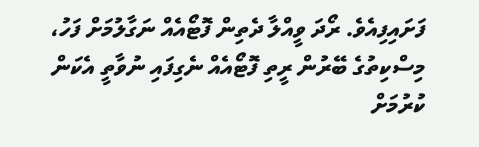ފަށައިފިއެވެ. ރޯދަ ވީއްލާ ދެތިން ފޮޓޯއެއް ނަގާލުމަށް ފަހު، މިސްކިތުގެ ބޭރުން ރީތި ފޮޓޯއެއް ނެގިފައި ނުވާތީ އެކަން ކުރުމަށް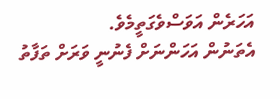އަހަރެން އަވަސްވެގަތީމެވެ.
އެތަނުން އަހަންނަށް ފެނުނީ ވަރަށް ތަފާތު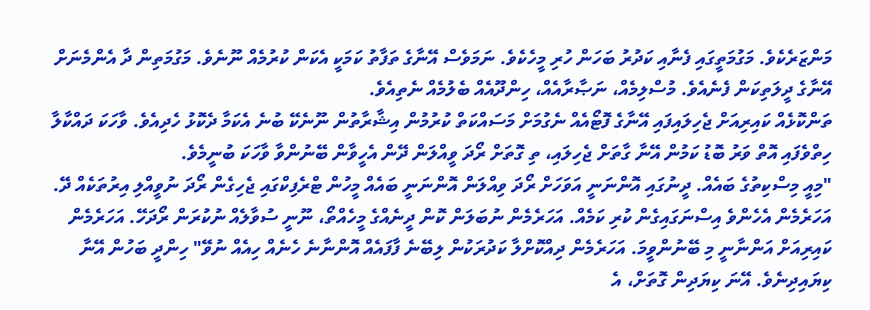މަންޒަރެކެވެ. މަގުމަތީގައި ފެނާއި ކަދުރު ބަހަން ހުރި މީހެކެވެ. ނަމަވެސް އޭނާގެ ތަފާތު ކަމަކީ އެކަން ކުރުމެއް ނޫނެވެ. މަގުމަތިން ދާ އެންމެނަށް އޭނާގެ ދީލަތިކަން ފެނެއެވެ. މުސްލިމެއް، ނަޞާރާއެއް، ހިންދޫއެއް ބެލުމެއް ނެތިއެވެ.
ތަންކޮޅެއް ކައިރިއަށް ޖެހިލައިފައި އޭނާގެ ފޮޓޯއެއް ނެގުމަށް މަސައްކަތް ކުރުމުން އިޝާރާތުން ނޫނެކޭ ބުނެ އެކަމާ ދެކޮޅު ހެދިއެވެ. ވާހަކަ ދައްކާލާ ހިތްވެފައި އޮތް ވަރު ބޮޑު ކަމުން އޭނާ ގާތަށް ޖެހިލައި، ތި ގޮތަށް ރޯދަ ވީއްލަން ދޭން އެހީވާން ބޭނުންވާ ވާހަކަ ބުނީމެވެ.
"މިއީ މިސްކިތުގެ ބައެއް. ދީނުގައި އޮންނަނީ އަވަހަށް ރޯދަ ވިއްލަން އޮންނަނީ ބައެއް މީހުން ޓްރެފިކްގައި ޖެހިގެން ރޯދަ ނުވީއްލި އިރުތަކެއް ދޭ. އަހަރެމެން އެހެންވެ އިސްނަގައިގެން ކުރި ކަމެއް. އަހަރެމެން ނުބަލަން ކޮން ދީނެއްގެ މީހެއްތޯ، ނޫނީ ސުވާލެއް ނުކުރަން ރޯދަހޭ. އަހަރެމެން ކައިރިއަށް އަންނާނީ މި ބޭނުންވީމަ. އަހަރެމެން ދިއްކޮށްލާ ކަދުރަކުން ލިބޭނެ ފާފައެއް އޮންނާނެ ހެނެއް ހިއެއް ނުވޭ" ހިންދީ ބަހުން އޭނާ ކިޔައިދިނެވެ. އޭނަ ކިޔަދިން ގޮތަށް، އެ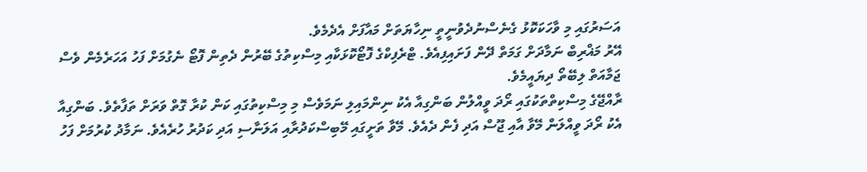އަސަރުގައި މި ވާހަކަކޮޅު ގެނެސްނުދެވުނީތީ ނިހާޔަތަށް މައާފަށް އެދެމެވެ.
އޭރު މަޣްރިބް ނަމާދަށް ގަމަތް ދޭން ފަށައިފިއެވެ. ޓްރެފިކްގެ ފޮޓޯކޮޅަކާއި މިސްކިތުގެ ބޭރުން ދެތިން ފޮޓޯ ނެގުމަށް ފަހު އަހަރެމެން ވެސް ޖަމާއަތް ލިބޭތޯ ދިޔައީމެވެ.
ރާއްޖޭގެ މިސްކިތްތަކުގައި ރޯދަ ވީއްލުން ބަންގިއާ އެކު ނިންމައިލި ނަމަވެސް މި މިސްކިތުގައި ކަން ކުރާ ގޮތް ވަރަށް ތަފާތެވެ. ބަންގިއާ އެކު ރޯދަ ވީއްލަން މޭވާ އާއި ޖޫސް އަދި ފެން ދެއެވެ. މޭވާ ތަށީގައި މޭބިސްކަދުރާއި އަލަނާސި އަދި ކަދުރު ހުރެއެވެ. ނަމާދު ކުރުމަށް ފަހު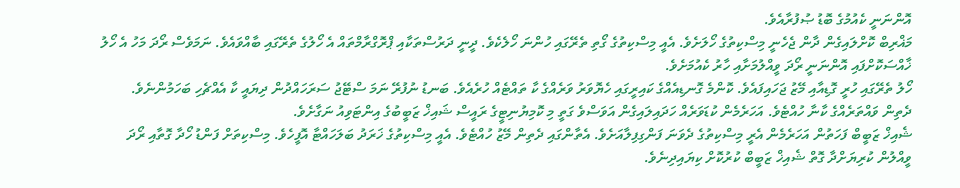އޮންނަނީ ކެއުމުގެ ބޮޑު ޞުފުރާއެވެ.
މަޣްރިބް ކޮށްލައިގެން ދާން ޖެހެނީ މިސްކިތުގެ ހޯލަށެވެ. އެއީ މިސްކިތުގެ ގޯތި ތެރޭގައި ހުންނަ ހޯލެކެވެ. ދީނީ ދަރުސްތަކާއި ޕްރޮގްރާމްތައް އެ ހޯލުގެ ތެރޭގައި ބާއްވައެވެ. ނަމަވެސް ރޯދަ މަހު އެ ހޯލު ޚާއްސަކޮށްފައި އޮންނަނީ ރޯދަ ވީއްލުމަށާއި ހާރު ކެއުމަށެވެ.
ހޯލު ތެރޭގައި ހުރީ ގޮޑިއާއި މޭޒު ޖަހައިފައެވެ. ކޮންމެ ގޮނޑިއެއްގެ ކައިރީގައި ހެޔޮވަރު ވަރެއްގެ ކާ ތައްޓެއް ހުރެއެވެ. ބަނޑު ނުފުރޭ ނަމަ ސްޓޭޖު ސަރަހައްދުން ދިޔައީ ކާ އެއްޗެހި ބަހަމުންނެވެ. ދެތިން ވައްތަރެއްގެ ކާނާ ހުއްޓެވެ. އަހަރެމެން ކުޑަވަރެއް ހަދައިލައިގެން އަވަސްވެ ގަތީ މި ކޮމިޔުނިޓީގެ ރައީސް ޝައިޚް ޒަބީބުގެ އިންޓަވިއު ނަގާށެވެ.
ޝެއިޚް ޒަބީބް ފަހަތުން އަހަރެމެން އެރީ މިސްކިތުގެ ދެވަނަ ފަންގިފިލާއަށެވެ. އެތާންގައި ދެތިން މޭޒު ހުއްޓެވެ. އެއީ މިސްކިތުގެ ޚަރަދު ބަލަހައްޓާ އޮފީހެވެ. މިސްކިތަށް ފަންޑު ހޯދާ ގޮތާއި ރޯދަ ވީއްލުން ކުރިޔަށްދާ ގޮތް ޝެއިޚް ޒަބީބް ކުރުކޮށް ކިޔައިދިނެވެ.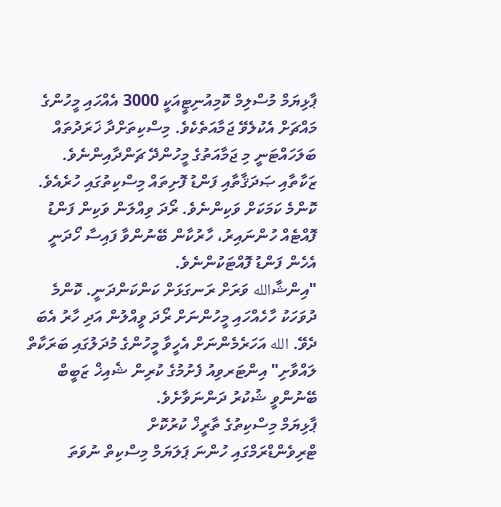ޕާޅިޔަމް މުސްލިމް ކޮމިއުނިޓީއަކީ 3000 އެއްހައި މީހުންގެ މައްޗަށް އެކުލެވޭ ޖަމާއަތެކެވެ. މިސްކިތަށްދާ ޚަރަދުތައް ބަލަހައްޓަނީ މި ޖަމާއަތުގެ މީހުންދޭ ޗަންދާއިންނެވެ. ޒަކާތާއި ޞަދަޤާތާއި ފަންޑު ފޮށިތައް މިސްކިތުގައި ހުރެއެވެ. ކޮންމެ ކަމަކަށް ވަކިންނެވެ. ރޯދަ ވިއްލަން ވަކިން ފަންޑު ފޮއްޓެއް ހުންނައިރު، ހާރުކާން ބޭނުންވާ ފައިސާ ހޯދަނީ އެހެން ފަންޑު ފޮއްޓަކުންނެވެ.
"އިންޝާالله ވަރަށް ރަނގަޅަށް ކަންކަންދަނީ. ކޮންމެ ދުވަހަކު ހާހެއްހައި މީހުންނަށް ރޯދަ ވީއްލުން އަދި ހާރު އެބަ ދެވޭ. الله އަހަރެމެންނަށް އެހީވާ މީހުންގެ މުދަލުގައި ބަރަކާތް ލައްވާށި" އިންޓަރވިއު ފެށުމުގެ ކުރިން ޝެއިޚް ޒަބީބް ބޭނުންވީ ޝުކުރު ދަންނަވާށެވެ.
ޕާޅިޔަމް މިސްކިތުގެ ތާރީޚް ކުރުކޮށް
ޓްރިވެންޑްރަމްގައި ހުންނަ ޕަލަޔަމް މިސްކިތް ނުވަތަ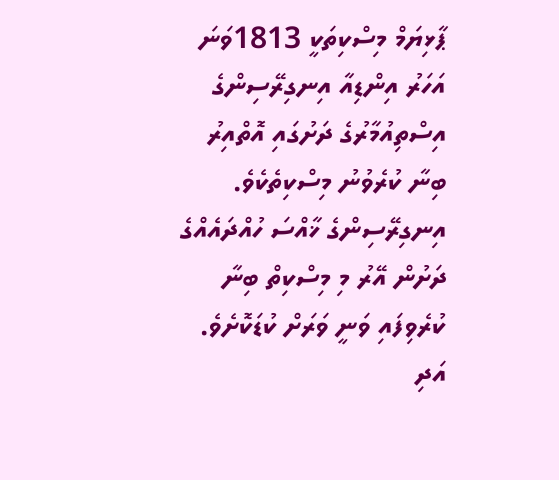ޕާޅިޔަމް މިސްކިތަކީ 1813ވަނަ އަހަރު އިންޑިއާ އިނގިރޭސިންގެ އިސްތިއުމާރުގެ ދަށުގައި އޮތްއިރު ބިނާ ކުރެވުނު މިސްކިތެކެވެ. އިނގިރޭސިންގެ ޚާއްސަ ހުއްދައެއްގެ ދަށުން އޭރު މި މިސްކިތް ބިނާ ކުރެވިފައި ވަނީ ވަރަށް ކުޑަކޮށެވެ. އަދި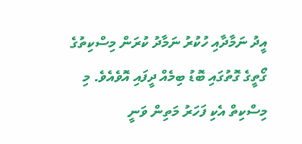އީދު ނަމާދާއި ހުކުރު ނަމާދު ކުރަން މިސްކިތުގެ ގޯތީގެ ގޮތުގައި ބޮޑު ބިމެއް ދީފައި އޮވެއެވެ. މި މިސްކިތް އެކި ފަހަރު މަތިން ވަނީ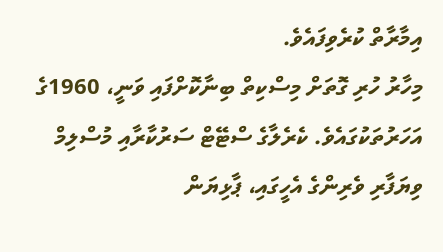އިމާރާތް ކުރެވިފައެވެ.
މިހާރު ހުރި ގޮތަށް މިސްކިތް ބިނާކޮށްފައި ވަނީ، 1960ގެ އަހަރުތަކުގައެވެ. ކެރެލާގެ ސްޓޭޓް ސަރުކާރާއި މުސްލިމް ވިޔަފާރި ވެރިންގެ އެހީގައި، ޕާޅިޔަން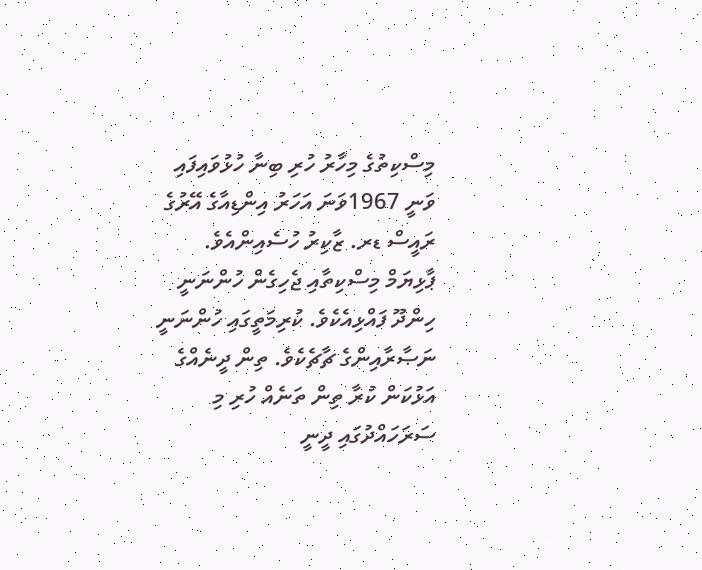މިސްކިތުގެ މިހާރު ހުރި ބިނާ ހުޅުވައިފައި ވަނީ 1967ވަނަ އަހަރު އިންޑިއާގެ އޭރުގެ ރައީސް ޑރ. ޒާކިރު ހުސެއިންއެވެ.
ޕާޅިޔަމް މިސްކިތާއި ޖެހިގެން ހުންނަނީ ހިންދޫ ފައްޅިއެކެވެ. ކުރިމަތީގައި ހުންނަނީ ނަޞާރާއިންގެ ޗާޗެކެވެ. ތިން ދީނެއްގެ އަޅުކަން ކުރާ ތިން ތަނެއް ހުރި މި ސަރަހައްދުގައި ދީނީ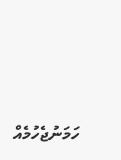ހަމަނުޖެހުމެއް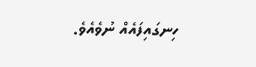ހިނގައިފައެއް ނުވެއެވެ.